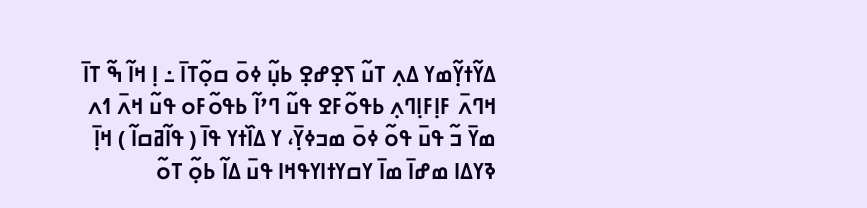ߡߌ߬ߙߌ߲߬ߘߌ ߡߍ߲ ߠߎ߬ ߖߐ߲ߝߐ߲ ߕߎ߲߬ ߦߋ߫ ߛߋ߲߬ߠߊ߫ ߸ ߊ߲ ߞߊ߬ ߒ߬ ߠߊ߫ ߞߣߍ߫ ߓߊ߲ߓߊ߲ߣߍ߲ ߕߟߋ߬ߓߐ ߟߎ߬ ߣߴߊ߬ ߕߟߋ߬ߓߋ ߟߎ߬ ߞߍ߫ ߗߍ ߘߌ߫ ߏ߬ ߟߎ߫ ߟߋ߬ ߦߋ߫ ߘߏߦߌ߲߫، ߌ ߡߊ߰ߙߌ ߟߊ߫ ( ߟߊ߬ߥߛߊ߬ ) ߞߊ߲߫ ߢߌߡߊ ߘߝߊ߫ ߘߊ߫ ߌߛߌߙߊߌߟߞߊ ߟߎ߫ ߡߊ߬ ߕߋ߲߬ ߠߋ߬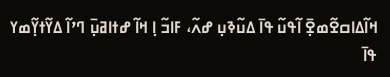ߞߊ߬ߡߊߛߐ߬ߘߐ߲߫ ߊ߬ߟߎ߬ ߟߊ߫ ߡߎ߬ߢߎ߲ ߝߍ߬، ߓߊߏ߬ ߊ߲ ߞߊ߬ ߝߙߊߥߎ߲߫ ߣߴߊ߬ ߡߌ߬ߙߌ߲߬ߘߌ ߟߊ߫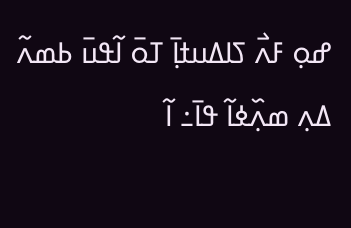ߝߋ߲ ߓߍ߯ ߖߊߡߎߙߊ߲߫ ߠߋ߫ ߊ߬ߟߎ߫ ߕߘߍ߬ ߡߍ߲ ߘߍ߲߰ߦߊ߬ ߟߊ߫߸ ߊ߬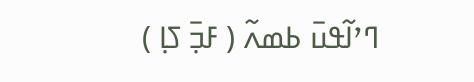ߣߴߊ߬ߟߎ߫ ߕߘߍ߬ ( ߓߏ߲߫ ߖߊ߲ )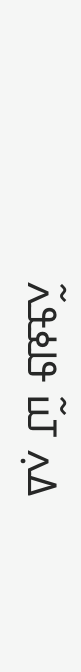ߡߍ߲ ߠߎ߬ ߟߊߦߟߍ߬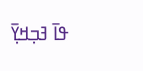ߟߊ߫ ߔߏ߲ߞߌ߲߫